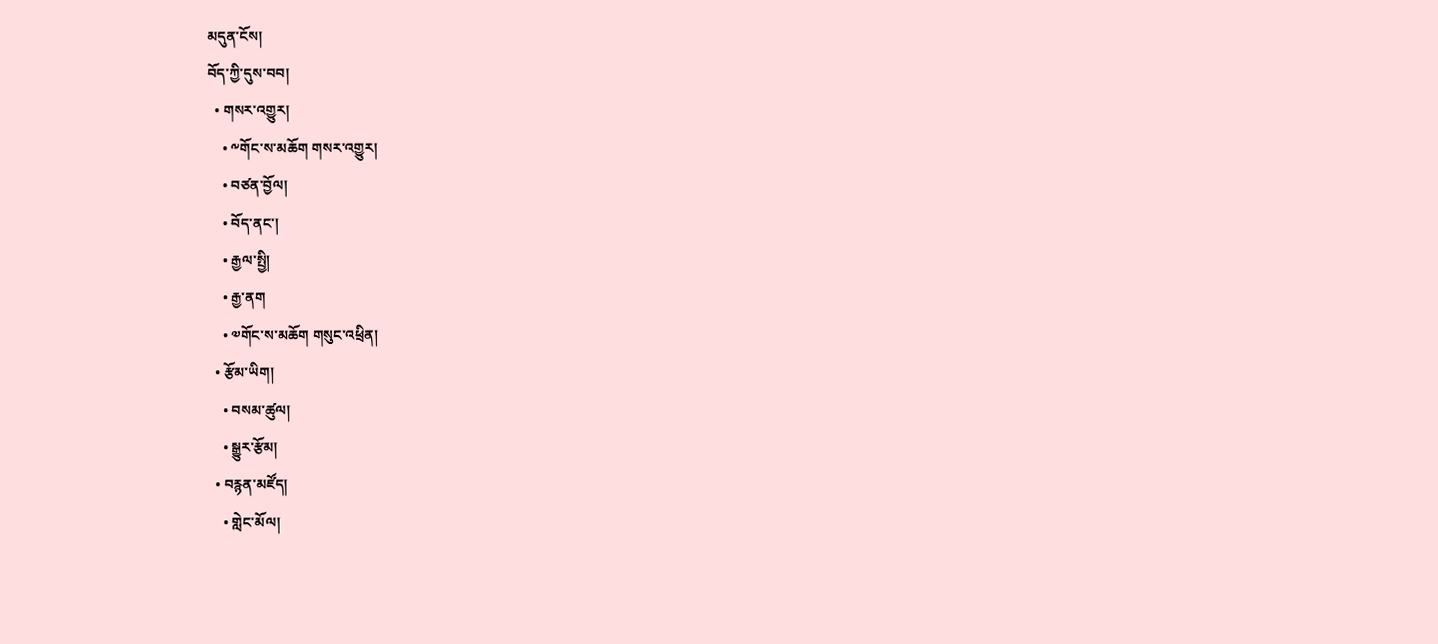མདུན་ངོས།
བོད་ཀྱི་དུས་བབ།
  • གསར་འགྱུར།
    • ༸གོང་ས་མཆོག གསར་འགྱུར།
    • བཙན་བྱོལ།
    • བོད་ནང་།
    • རྒྱལ་སྤྱི།
    • རྒྱ་ནག
    • ༧གོང་ས་མཆོག གསུང་འཕྲིན།
  • རྩོམ་ཡིག།
    • བསམ་ཚུལ།
    • སྒྱུར་རྩོམ།
  • བརྙན་མཛོད།
    • གླེང་མོལ།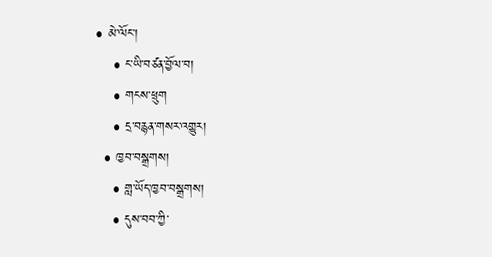• མེ་ལོང་།
    • ང་ཡི་བཙན་བྱོལ་བ།
    • གངས་ཕྲུག
    • དྲ་བརྙན་གསར་འགྱུར།
  • ཁྱབ་བསྒྲགས།
    • གླ་ཡོད་ཁྱབ་བསྒྲགས།
    • དུས་བབ་ཀྱི་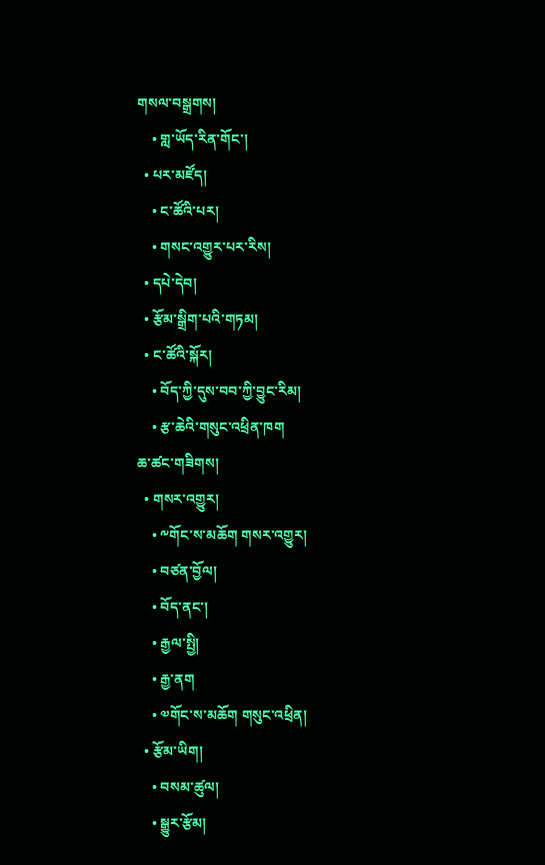གསལ་བསྒྲགས།
    • གླ་ཡོད་རིན་གོང་།
  • པར་མཛོད།
    • ང་ཚོའི་པར།
    • གསང་འགྱུར་པར་རིས།
  • དཔེ་དེབ།
  • རྩོམ་སྒྲིག་པའི་གཏམ།
  • ང་ཚོའི་སྐོར།
    • བོད་ཀྱི་དུས་བབ་ཀྱི་བྱུང་རིམ།
    • རྩ་ཆེའི་གསུང་འཕྲིན་ཁག
ཆ་ཚང་གཟིགས།
  • གསར་འགྱུར།
    • ༸གོང་ས་མཆོག གསར་འགྱུར།
    • བཙན་བྱོལ།
    • བོད་ནང་།
    • རྒྱལ་སྤྱི།
    • རྒྱ་ནག
    • ༧གོང་ས་མཆོག གསུང་འཕྲིན།
  • རྩོམ་ཡིག།
    • བསམ་ཚུལ།
    • སྒྱུར་རྩོམ།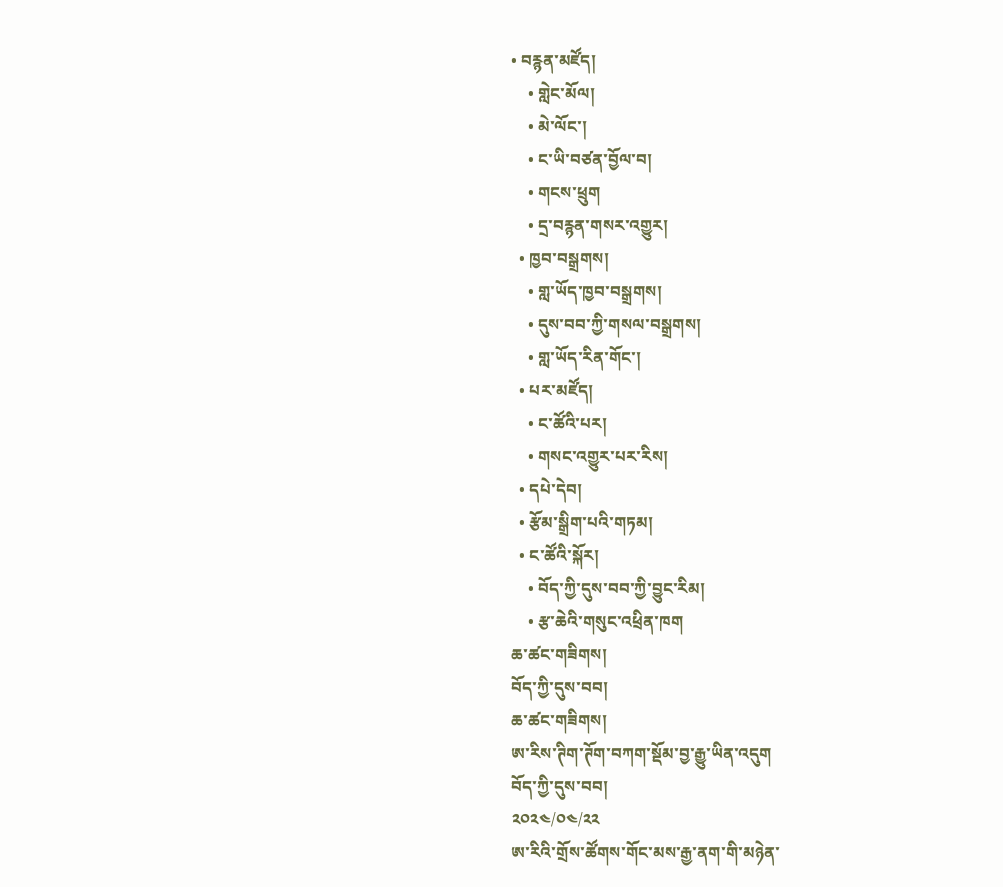• བརྙན་མཛོད།
    • གླེང་མོལ།
    • མེ་ལོང་།
    • ང་ཡི་བཙན་བྱོལ་བ།
    • གངས་ཕྲུག
    • དྲ་བརྙན་གསར་འགྱུར།
  • ཁྱབ་བསྒྲགས།
    • གླ་ཡོད་ཁྱབ་བསྒྲགས།
    • དུས་བབ་ཀྱི་གསལ་བསྒྲགས།
    • གླ་ཡོད་རིན་གོང་།
  • པར་མཛོད།
    • ང་ཚོའི་པར།
    • གསང་འགྱུར་པར་རིས།
  • དཔེ་དེབ།
  • རྩོམ་སྒྲིག་པའི་གཏམ།
  • ང་ཚོའི་སྐོར།
    • བོད་ཀྱི་དུས་བབ་ཀྱི་བྱུང་རིམ།
    • རྩ་ཆེའི་གསུང་འཕྲིན་ཁག
ཆ་ཚང་གཟིགས།
བོད་ཀྱི་དུས་བབ།
ཆ་ཚང་གཟིགས།
ཨ་རིས་ཊིག་ཊོག་བཀག་སྡོམ་བྱ་རྒྱུ་ཡིན་འདུག
བོད་ཀྱི་དུས་བབ།
༢༠༢༤/༠༤/༢༢
ཨ་རིའི་གྲོས་ཚོགས་གོང་མས་རྒྱ་ནག་གི་མཉེན་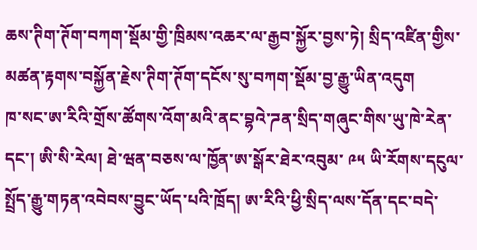ཆས་ཊིག་ཊོག་བཀག་སྡོམ་གྱི་ཁྲིམས་འཆར་ལ་རྒྱབ་སྐྱོར་བྱས་ཏེ། སྲིད་འཛིན་གྱིས་མཚན་རྟགས་བསྐྱོན་རྗེས་ཊིག་ཊོག་དངོས་སུ་བཀག་སྡོམ་བྱ་རྒྱུ་ཡིན་འདུག
ཁ་སང་ཨ་རིའི་གྲོས་ཚོགས་འོག་མའི་ནང་བྷའེ་ཌན་སྲིད་གཞུང་གིས་ཡུ་ཁེ་རེན་དང་། ཨི་སི་རེལ། ཐེ་ཝན་བཅས་ལ་ཁྱོན་ཨ་སྒོར་ཐེར་འབུམ་ ༩༥ ཡི་རོགས་དངུལ་སྤྲོད་རྒྱུ་གཏན་འབེབས་བྱུང་ཡོད་པའི་ཁྲོད། ཨ་རིའི་ཕྱི་སྲིད་ལས་དོན་དང་བདེ་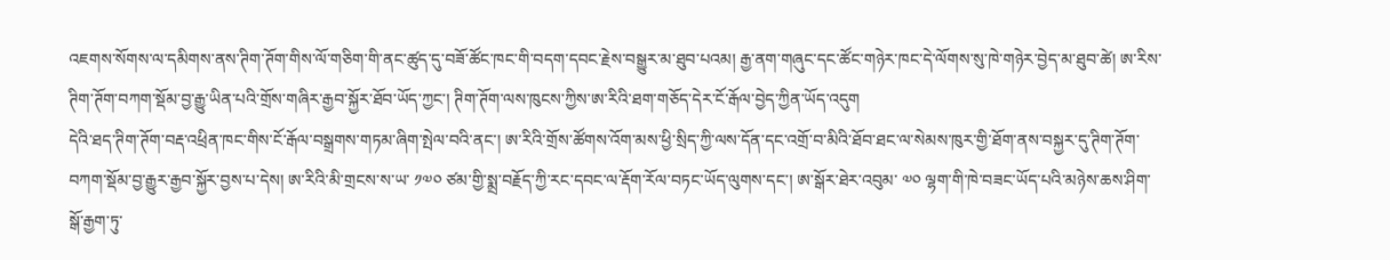འཇགས་སོགས་ལ་དམིགས་ནས་ཊིག་ཊོག་གིས་ལོ་གཅིག་གི་ནང་ཚུད་དུ་བཟོ་ཚོང་ཁང་གི་བདག་དབང་རྗེས་བསྒྱུར་མ་ཐུབ་པའམ། རྒྱ་ནག་གཞུང་དང་ཚོང་གཉེར་ཁང་དེ་ལོགས་སུ་ཁེ་གཉེར་བྱེད་མ་ཐུབ་ཚེ། ཨ་རིས་ཊིག་ཊོག་བཀག་སྡོམ་བྱ་རྒྱུ་ཡིན་པའི་གྲོས་གཞིར་རྒྱབ་སྐྱོར་ཐོབ་ཡོད་ཀྱང་། ཊིག་ཊོག་ལས་ཁུངས་ཀྱིས་ཨ་རིའི་ཐག་གཅོད་དེར་ངོ་རྒོལ་བྱེད་ཀྱིན་ཡོད་འདུག
དེའི་ཐད་ཊིག་ཊོག་བརྡ་འཕྲིན་ཁང་གིས་ངོ་རྒོལ་བསྒྲགས་གཏམ་ཞིག་སྤེལ་བའི་ནང་། ཨ་རིའི་གྲོས་ཚོགས་འོག་མས་ཕྱི་སྲིད་ཀྱི་ལས་དོན་དང་འགྲོ་བ་མིའི་ཐོབ་ཐང་ལ་སེམས་ཁུར་གྱི་ཐོག་ནས་བསྐྱར་དུ་ཊིག་ཊོག་བཀག་སྡོམ་བྱ་རྒྱུར་རྒྱབ་སྐྱོར་བྱས་པ་དེས། ཨ་རིའི་མི་གྲངས་ས་ཡ་ ༡༧༠ ཙམ་གྱི་སྨྲ་བརྗོད་ཀྱི་རང་དབང་ལ་རྡོག་རོལ་བཏང་ཡོད་ལུགས་དང་། ཨ་སྒོར་ཐེར་འབུམ་ ༧༠ ལྷག་གི་ཁེ་བཟང་ཡོད་པའི་མཉེས་ཆས་ཤིག་སྒོ་རྒྱག་ཏུ་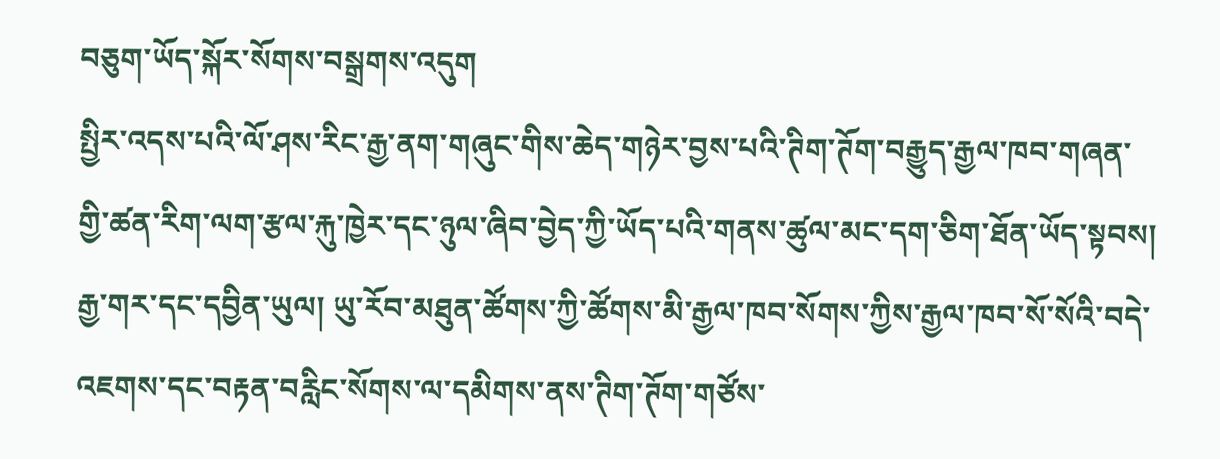བཅུག་ཡོད་སྐོར་སོགས་བསྒྲགས་འདུག
སྤྱིར་འདས་པའི་ལོ་ཤས་རིང་རྒྱ་ནག་གཞུང་གིས་ཆེད་གཉེར་བྱས་པའི་ཊིག་ཊོག་བརྒྱུད་རྒྱལ་ཁབ་གཞན་གྱི་ཚན་རིག་ལག་རྩལ་རྐུ་ཁྱེར་དང་ཉུལ་ཞིབ་བྱེད་ཀྱི་ཡོད་པའི་གནས་ཚུལ་མང་དག་ཅིག་ཐོན་ཡོད་སྟབས། རྒྱ་གར་དང་དབྱིན་ཡུལ། ཡུ་རོབ་མཐུན་ཚོགས་ཀྱི་ཚོགས་མི་རྒྱལ་ཁབ་སོགས་ཀྱིས་རྒྱལ་ཁབ་སོ་སོའི་བདེ་འཇགས་དང་བརྟན་བརླིང་སོགས་ལ་དམིགས་ནས་ཊིག་ཊོག་གཙོས་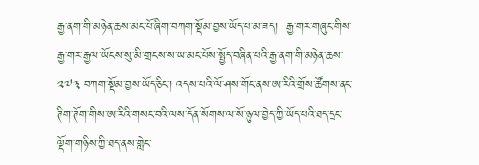རྒྱ་ནག་གི་མཉེན་ཆས་མང་པོ་ཞིག་བཀག་སྡོམ་བྱས་ཡོད་པ་མ་ཟད།  རྒྱ་གར་གཞུང་གིས་རྒྱ་གར་རྒྱལ་ཡོངས་སུ་མི་གྲངས་ས་ཡ་མང་པོས་སྤྱོད་བཞིན་པའི་རྒྱ་ནག་གི་མཉེན་ཆས་ ༢༧༣ བཀག་སྡོམ་བྱས་ཡོད་ཅིང་། འདས་པའི་ལོ་ཤས་གོང་ནས་ཨ་རིའི་གྲོས་ཚོགས་ནང་ཊིག་ཊོག་གིས་ཨ་རིའི་གསང་བའི་ལས་དོན་སོགས་ལ་སོ་ཉུལ་བྱེད་ཀྱི་ཡོད་པའི་ཐད་དྲང་ལྡོག་གཉིས་ཀྱི་ཐད་ནས་གླེང་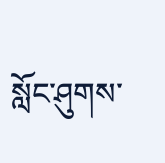སློང་ཤུགས་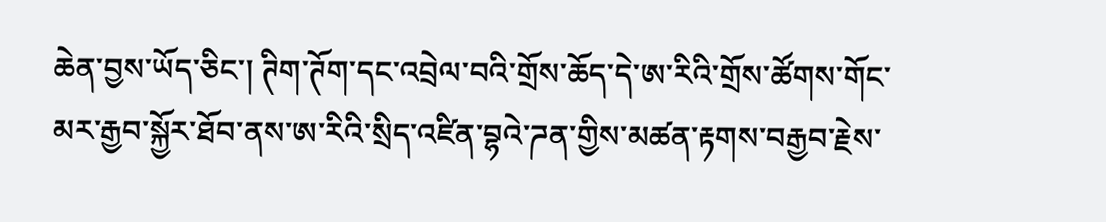ཆེན་བྱས་ཡོད་ཅིང་། ཊིག་ཊོག་དང་འབྲེལ་བའི་གྲོས་ཆོད་དེ་ཨ་རིའི་གྲོས་ཚོགས་གོང་མར་རྒྱབ་སྐྱོར་ཐོབ་ནས་ཨ་རིའི་སྲིད་འཛིན་བྷའེ་ཌན་གྱིས་མཚན་རྟགས་བརྒྱབ་རྗེས་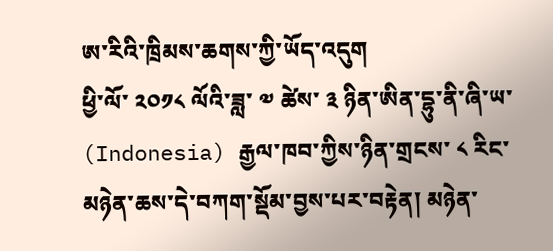ཨ་རིའི་ཁྲིམས་ཆགས་ཀྱི་ཡོད་འདུག
ཕྱི་ལོ་ ༢༠༡༨ ལོའི་ཟླ་ ༧ ཚེས་ ༣ ཉིན་ཨིན་དྷུ་ནི་ཞི་ཡ་ (Indonesia) རྒྱལ་ཁབ་ཀྱིས་ཉིན་གྲངས་ ༨ རིང་མཉེན་ཆས་དེ་བཀག་སྡོམ་བྱས་པར་བརྟེན། མཉེན་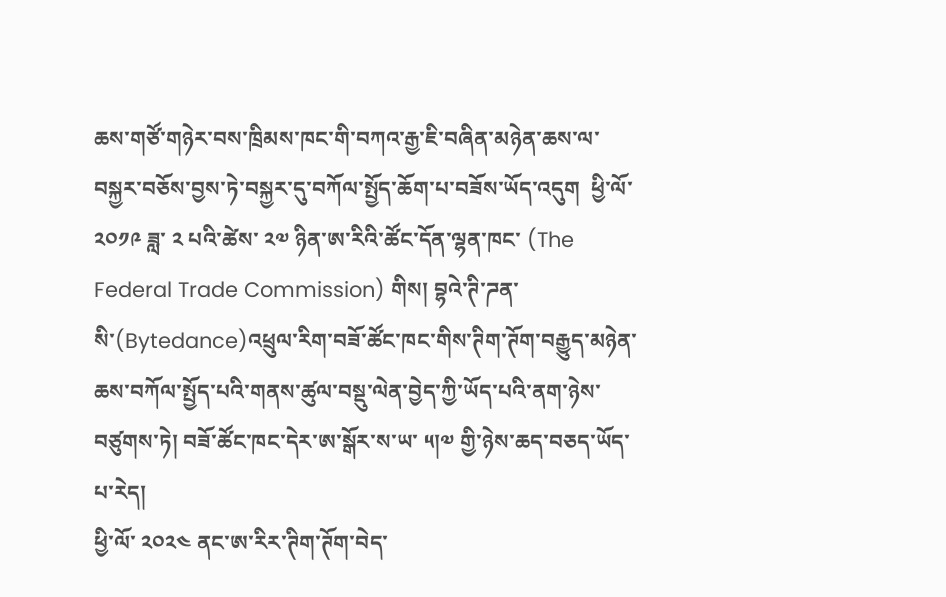ཆས་གཙོ་གཉེར་བས་ཁྲིམས་ཁང་གི་བཀའ་རྒྱ་ཇི་བཞིན་མཉེན་ཆས་ལ་བསྐྱར་བཅོས་བྱས་ཏེ་བསྐྱར་དུ་བཀོལ་སྤྱོད་ཆོག་པ་བཟོས་ཡོད་འདུག  ཕྱི་ལོ་ ༢༠༡༩ ཟླ་ ༢ པའི་ཚེས་ ༢༧ ཉིན་ཨ་རིའི་ཚོང་དོན་ལྷན་ཁང་ (The Federal Trade Commission) གིས། བྷའེ་ཊི་ཌན་སི་(Bytedance)འཕྲུལ་རིག་བཟོ་ཚོང་ཁང་གིས་ཊིག་ཊོག་བརྒྱུད་མཉེན་ཆས་བཀོལ་སྤྱོད་པའི་གནས་ཚུལ་བསྡུ་ལེན་བྱེད་ཀྱི་ཡོད་པའི་ནག་ཉེས་བཙུགས་ཏེ། བཟོ་ཚོང་ཁང་དེར་ཨ་སྒོར་ས་ཡ་ ༥།༧ གྱི་ཉེས་ཆད་བཅད་ཡོད་པ་རེད།
ཕྱི་ལོ་ ༢༠༢༤ ནང་ཨ་རིར་ཊིག་ཊོག་བེད་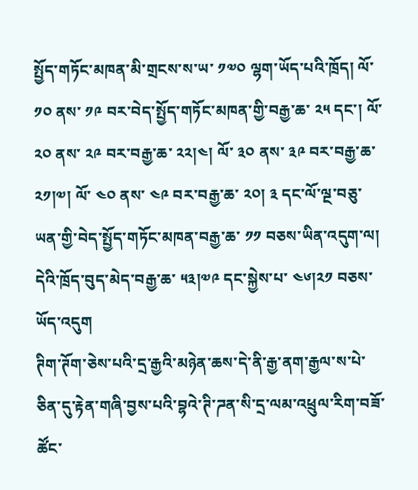སྤྱོད་གཏོང་མཁན་མི་གྲངས་ས་ཡ་ ༡༧༠ ལྷག་ཡོད་པའི་ཁྲོད། ལོ་ ༡༠ ནས་ ༡༩ བར་བེད་སྤྱོད་གཏོང་མཁན་གྱི་བརྒྱ་ཆ་ ༢༥ དང་། ལོ་ ༢༠ ནས་ ༢༩ བར་བརྒྱ་ཆ་ ༢༢།༤། ལོ་ ༣༠ ནས་ ༣༩ བར་བརྒྱ་ཆ་ ༢༡།༧། ལོ་ ༤༠ ནས་ ༤༩ བར་བརྒྱ་ཆ་ ༢༠། ༣ དང་ལོ་ལྔ་བཅུ་ཡན་གྱི་བེད་སྤྱོད་གཏོང་མཁན་བརྒྱ་ཆ་ ༡༡ བཅས་ཡིན་འདུག་ལ། དེའི་ཁྲོད་བུད་མེད་བརྒྱ་ཆ་ ༥༣།༧༩ དང་སྐྱེས་པ་ ༤༦།༢༡ བཅས་ཡོད་འདུག
ཊིག་ཊོག་ཅེས་པའི་དྲ་རྒྱའི་མཉེན་ཆས་དེ་ནི་རྒྱ་ནག་རྒྱལ་ས་པེ་ཅིན་དུ་རྟེན་གཞི་བྱས་པའི་བྷའེ་ཊི་ཌན་སི་དྲ་ལམ་འཕྲུལ་རིག་བཟོ་ཚོང་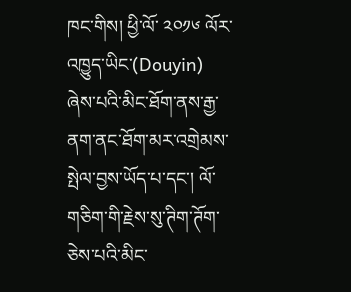ཁང་གིས། ཕྱི་ལོ་ ༢༠༡༦ ལོར་འཁྱུད་ཡིང་(Douyin) ཞེས་པའི་མིང་ཐོག་ནས་རྒྱ་ནག་ནང་ཐོག་མར་འགྲེམས་སྤེལ་བྱས་ཡོད་པ་དང་། ལོ་གཅིག་གི་རྗེས་སུ་ཊིག་ཊོག་ཅེས་པའི་མིང་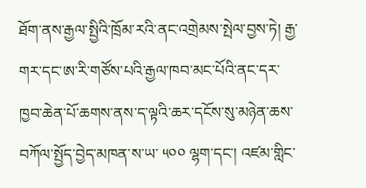ཐོག་ནས་རྒྱལ་སྤྱིའི་ཁྲོམ་རའི་ནང་འགྲེམས་སྤེལ་བྱས་ཏེ། རྒྱ་གར་དང་ཨ་རི་གཙོས་པའི་རྒྱལ་ཁབ་མང་པོའི་ནང་དར་ཁྱབ་ཆེན་པོ་ཆགས་ནས་ད་ལྟའི་ཆར་དངོས་སུ་མཉེན་ཆས་བཀོལ་སྤྱོད་བྱེད་མཁན་ས་ཡ་ ༥༠༠ ལྷག་དང་། འཛམ་གླིང་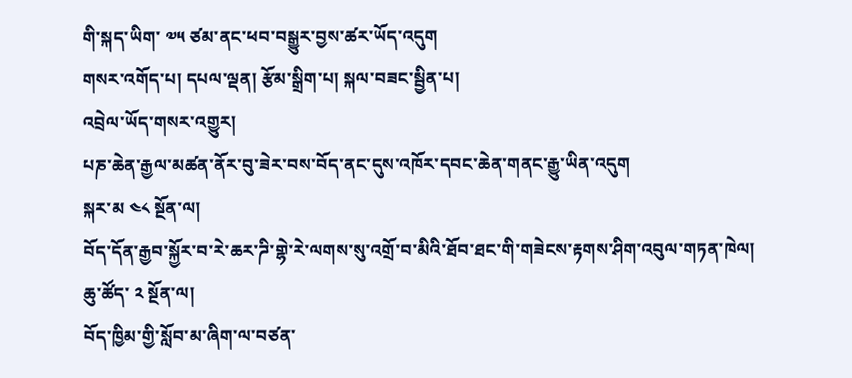གི་སྐད་ཡིག་ ༧༥ ཙམ་ནང་ཕབ་བསྒྱུར་བྱས་ཚར་ཡོད་འདུག
གསར་འགོད་པ། དཔལ་ལྡན། རྩོམ་སྒྲིག་པ། སྐལ་བཟང་སྦྱིན་པ།
འབྲེལ་ཡོད་གསར་འགྱུར།
པཎ་ཆེན་རྒྱལ་མཚན་ནོར་བུ་ཟེར་བས་བོད་ནང་དུས་འཁོར་དབང་ཆེན་གནང་རྒྱུ་ཡིན་འདུག
སྐར་མ ༤༨ སྔོན་ལ།
བོད་དོན་རྒྱབ་སྐྱོར་བ་རེ་ཆར་ཌི་གྷེ་རེ་ལགས་སུ་འགྲོ་བ་མིའི་ཐོབ་ཐང་གི་གཟེངས་རྟགས་ཤིག་འབུལ་གཏན་ཁེལ།
ཆུ་ཚོད་ ༢ སྔོན་ལ།
བོད་ཁྱིམ་གྱི་སློབ་མ་ཞིག་ལ་བཙན་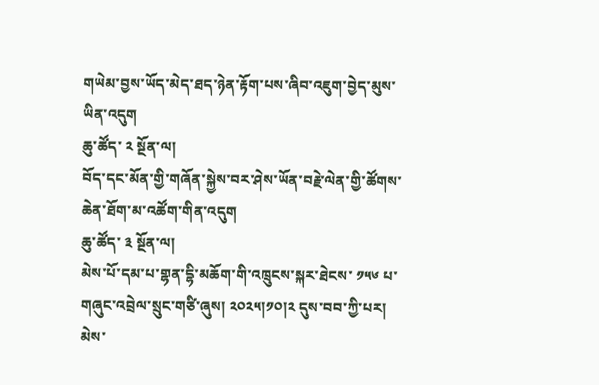གཡེམ་བྱས་ཡོད་མེད་ཐད་ཉེན་རྟོག་པས་ཞིབ་འཇུག་བྱེད་མུས་ཡིན་འདུག
ཆུ་ཚོད་ ༢ སྔོན་ལ།
བོད་དང་མོན་གྱི་གཞོན་སྐྱེས་བར་ཤེས་ཡོན་བརྗེ་ལེན་གྱི་ཚོགས་ཆེན་ཐོག་མ་འཚོག་གིན་འདུག
ཆུ་ཚོད་ ༣ སྔོན་ལ།
མེས་པོ་དམ་པ་གྷན་དྷི་མཆོག་གི་འཁྲུངས་སྐར་ཐེངས་ ༡༥༦ པ་གཞུང་འབྲེལ་སྲུང་གཙི་ཞུས། ༢༠༢༥།༡༠།༢ དུས་བབ་ཀྱི་པར།
མེས་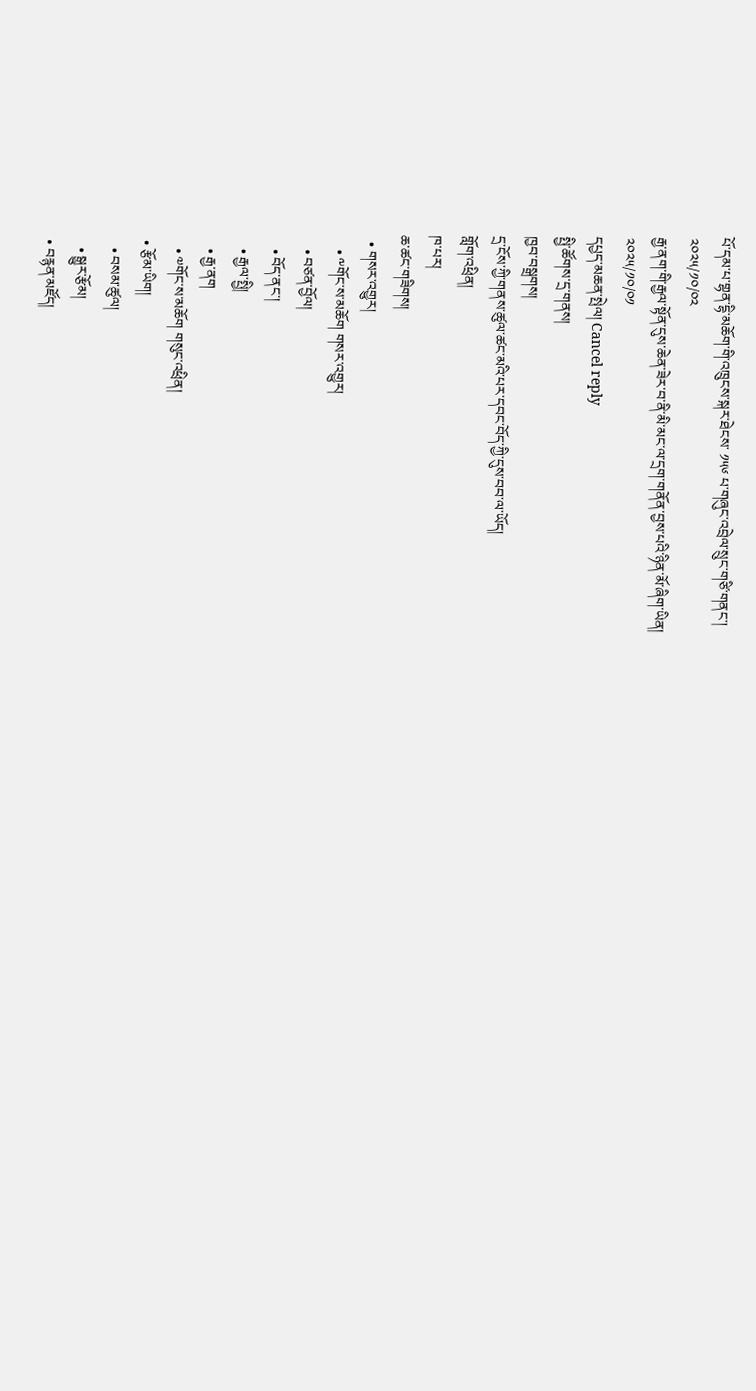པོ་དམ་པ་གྷན་དྷི་མཆོག་གི་འཁྲུངས་སྐར་ཐེངས་ ༡༥༦ པ་གཞུང་འབྲེལ་སྲུང་གཙི་གནང་།
༢༠༢༥/༡༠/༠༢
རྒྱ་ནག་གི་རྒྱལ་སྟོན་དུས་ཆེན་ཟེར་བ་ནི་མི་མང་ལ་དྲག་གནོན་བྱས་པའི་ཉིན་མོ་ཞིག་ཡིན།
༢༠༢༥/༡༠/༠༡
དཔྱད་མཆན་སྤེལ། Cancel reply
སྤྱི་ཚོགས་དྲ་གནས།
ཁྱབ་བསྒྲགས།
དྲ་ངོས་ཀྱི་གནས་ཚུལ་ཚང་མའི་པར་དབང་བོད་ཀྱི་དུས་བབ་ལ་ཡོད།
གློག་འཕྲིན།
ཁ་པར།
ཆ་ཚང་གཟིགས།
  • གསར་འགྱུར།
    • ༸གོང་ས་མཆོག གསར་འགྱུར།
    • བཙན་བྱོལ།
    • བོད་ནང་།
    • རྒྱལ་སྤྱི།
    • རྒྱ་ནག
    • ༧གོང་ས་མཆོག གསུང་འཕྲིན།
  • རྩོམ་ཡིག།
    • བསམ་ཚུལ།
    • སྒྱུར་རྩོམ།
  • བརྙན་མཛོད།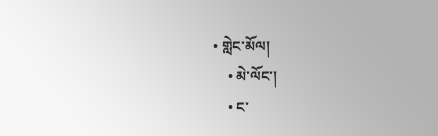• གླེང་མོལ།
    • མེ་ལོང་།
    • ང་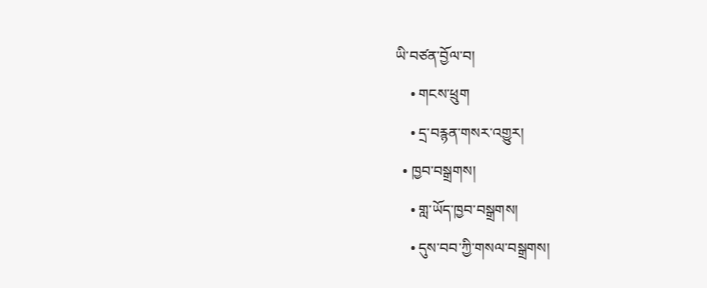ཡི་བཙན་བྱོལ་བ།
    • གངས་ཕྲུག
    • དྲ་བརྙན་གསར་འགྱུར།
  • ཁྱབ་བསྒྲགས།
    • གླ་ཡོད་ཁྱབ་བསྒྲགས།
    • དུས་བབ་ཀྱི་གསལ་བསྒྲགས།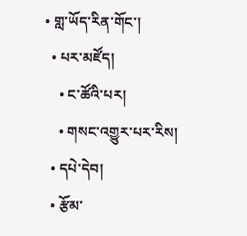• གླ་ཡོད་རིན་གོང་།
  • པར་མཛོད།
    • ང་ཚོའི་པར།
    • གསང་འགྱུར་པར་རིས།
  • དཔེ་དེབ།
  • རྩོམ་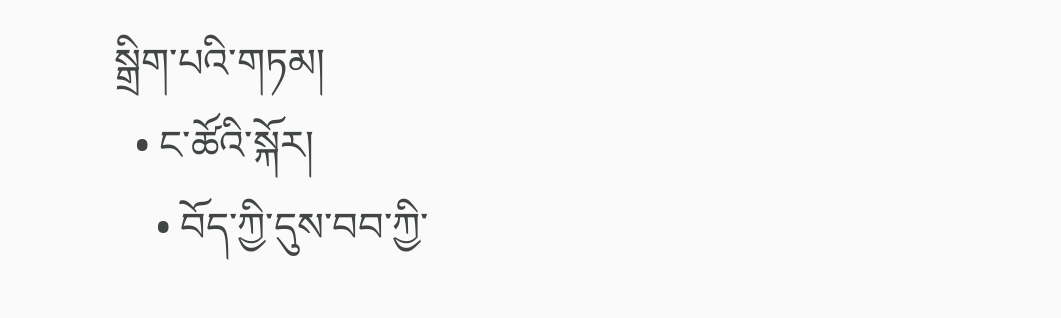སྒྲིག་པའི་གཏམ།
  • ང་ཚོའི་སྐོར།
    • བོད་ཀྱི་དུས་བབ་ཀྱི་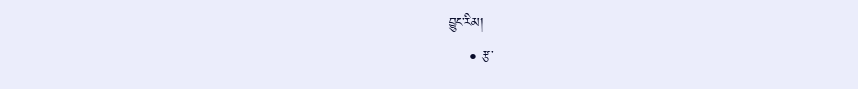བྱུང་རིམ།
    • རྩ་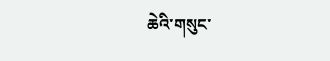ཆེའི་གསུང་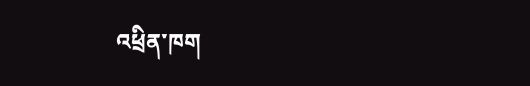འཕྲིན་ཁག